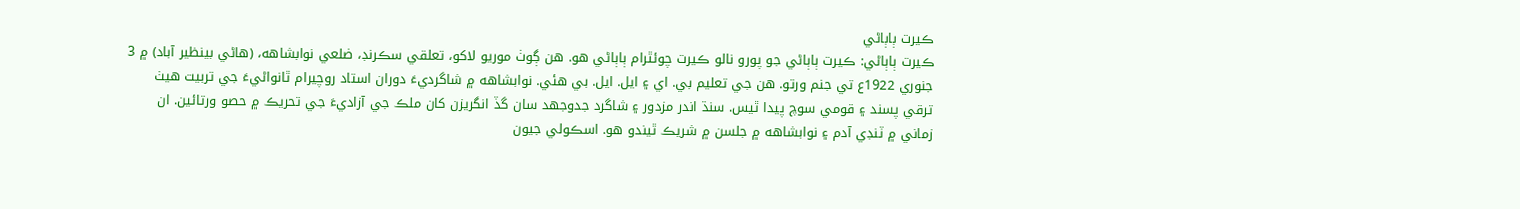ڪيرت ٻاٻاڻي
ڪيرت ٻاٻاڻي: ڪيرت ٻاٻاڻي جو پورو نالو ڪيرت چوئٿرام ٻاٻاڻي هو. هن ڳوٺ موريو لاکو، تعلقي سڪرنڊ، ضلعي نوابشاهه، (هاڻي بينظير آباد) ۾ 3 جنوري 1922ع تي جنم ورتو. هن جي تعليم بي. اي ۽ ايل. ايل. بي هئي. نوابشاهه ۾ شاگرديءَ دوران استاد روچيرام ٿانواڻيءَ جي تربيت هيٺ ترقي پسند ۽ قومي سوچ پيدا ٿيس. سنڌ اندر مزدور ۽ شاگرد جدوجھد سان گڏ انگريزن کان ملڪ جي آزاديءَ جي تحريڪ ۾ حصو ورتائين. ان زماني ۾ ٽنڊي آدم ۽ نوابشاهه ۾ جلسن ۾ شريڪ ٿيندو هو. اسڪولي جيون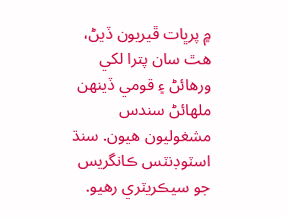۾ پرڀات ڦيريون ڏيڻ، هٿ سان پترا لکي ورهائڻ ۽ قومي ڏينھن ملهائڻ سندس مشغوليون هيون. سنڌ اسٽوڊنٽس ڪانگريس جو سيڪريٽري رهيو.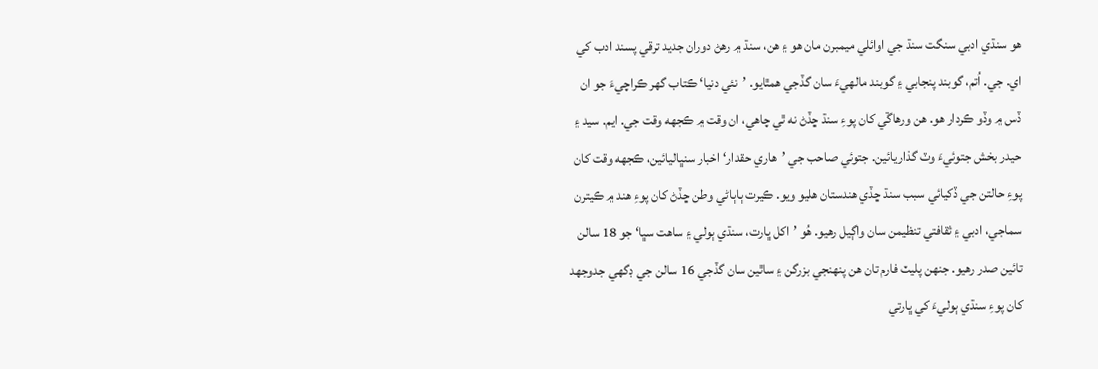هو سنڌي ادبي سنگت سنڌ جي اوائلي ميمبرن مان هو ۽ هن، سنڌ ۾ رهڻ دوران جديد ترقي پسند ادب کي اي. جي. اُتم، گوبند پنجابي ۽ گوبند مالهيءَ سان گڏجي همٿايو. ’نئي دنيا‘ ڪتاب گهر ڪراچيءَ جو ان ڏس ۾ وڏو ڪردار هو. هن ورهاڱي کان پوءِ سنڌ ڇڏڻ نه ٿي چاهي، ان وقت ۾ ڪجهه وقت جي. ايم. سيد ۽ حيدر بخش جتوئيءَ وٽ گذاريائين. جتوئي صاحب جي ’هاري حقدار‘ اخبار سنڀاليائين، ڪجهه وقت کان پوءِ حالتن جي ڏکيائي سبب سنڌ ڇڏي هندستان هليو ويو. ڪيرت ٻاٻاڻي وطن ڇڏڻ کان پوءِ هند ۾ ڪيترن سماجي، ادبي ۽ ثقافتي تنظيمن سان واڳيل رهيو. هُو ’اکل ڀارت، سنڌي ٻولي ۽ ساهت سڀا‘ جو 18 سالن تائين صدر رهيو. جنھن پليٽ فارم تان هن پنھنجي بزرگن ۽ ساٿين سان گڏجي 16 سالن جي ڊگهي جدوجھد کان پوءِ سنڌي ٻوليءَ کي ڀارتي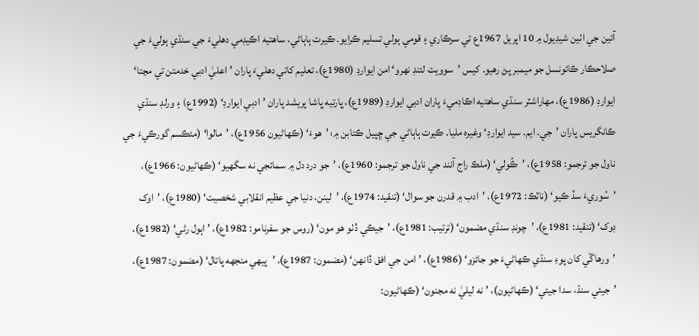آئين جي اٺين شيڊيول ۾ 10 اپريل 1967ع تي سرڪاري ۽ قومي ٻولي تسليم ڪرايو. ڪيرت ٻاٻاڻي، ساهتيه اڪيڊمي دهليءَ جي سنڌي ٻوليءَ جي صلاحڪار ڪائونسل جو ميمبر پڻ رهيو. کيس ’سوويت لئنڊ نھرو‘ امن ايوارڊ (1980ع)، تعليم کاتي دهليءَ پاران ’اعليٰ ادبي خدمتن تي مڃتا‘ ايوارڊ (1986ع)، مھاراشٽر سنڌي ساهتيه اڪاڊميءَ پاران ادبي ايوارڊ (1989ع)، ڀارتيه ڀاشا پريشد پاران ’ادبي ايوارڊ‘ (1992ع) ۽ ورلڊ سنڌي ڪانگريس پاران ’جي. ايم. سيد ايوارڊ‘ وغيره مليا. ڪيرت ٻاٻاڻي جي ڇپيل ڪتابن ۾: ’هوءَ‘ (ڪھاڻيون 1956ع)، ’مالوا‘ (مئڪسم گورڪيءَ جي ناول جو ترجمو: 1958ع)، ’ڪُولي‘ (ملڪ راج آنند جي ناول جو ترجمو: 1960ع)، ’جو درد دل ۾ سمائجي نه سگهيو‘ (ڪھاڻيون: 1966ع)، ’سُوريءَ سڏ ڪيو‘ (ناٽڪ: 1972ع)، ’ادب ۾ قدرن جو سوال‘ (تنقيد: 1974ع)، ’لينن، دنيا جي عظيم انقلابي شخصيت‘ (1980ع)، ’اوک ڊوک‘ (تنقيد: 1981ع)، ’چونڊ سنڌي مضمون‘ (ترتيب: 1981ع)، ’جيڪي ڏٺو هو مون‘ (روس جو سفرنامو: 1982ع)، ’اٻول رڻي‘ (1982ع)، ’ورهاڱي کان پوءِ سنڌي ڪھاڻيءَ جو جائزو‘ (1986ع)، ’امن جي افق ڏانھن‘ (مضمون: 1987ع)، ’پيھي منجهه پاتال‘ (مضمون: 1987ع)، ’جيئي سنڌ، سدا جيئي‘ (ڪھاڻيون)، ’نه ليليٰ نه مجنون‘ (ڪھاڻيون: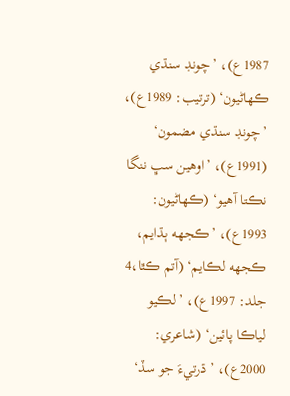1987ع)، ’چونڊ سنڌي ڪھاڻيون‘ (ترتيب: 1989ع)، ’چونڊ سنڌي مضمون‘ (1991ع)، ’اوهين سڀ ننگا نڪتا آهيو‘ (ڪھاڻيون: 1993ع)، ’ڪجهه ٻڌايم، ڪجهه لڪايم‘ (آتم ڪٿا،4 جلد: 1997ع)، ’لڪيو لياڪا پائين‘ (شاعري: 2000ع)، ’ڌرتيءَ جو سڏ‘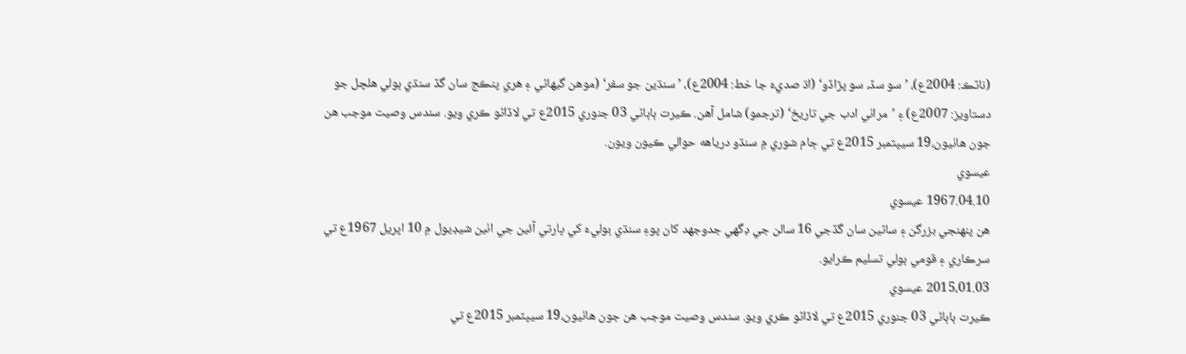(ناٽڪ: 2004ع)، ’سو سڏ، سو پڙاڏو‘ (اڌ صديءَ جا خط: 2004ع)، ’سنڌين جو سفر‘ (موهن گيهاڻي ۽ هري پنڪج سان گڏ سنڌي ٻولي هلچل جو دستاويز: 2007ع) ۽ ’مراٺي ادب جي تاريخ‘ (ترجمو) شامل آهن. ڪيرت ٻاٻاڻي 03 جنوري 2015ع تي لاڏاڻو ڪري ويو. سندس وصيت موجب هن جون هاٺيون،19 سيپٽمبر 2015ع تي ڄام شوري ۾ سنڌو درياهه حوالي ڪيون ويون.
عيسوي
1967.04.10 عيسوي
هن پنھنجي بزرگن ۽ ساٿين سان گڏجي 16 سالن جي ڊگهي جدوجھد کان پوءِ سنڌي ٻوليءَ کي ڀارتي آئين جي اٺين شيڊيول ۾ 10 اپريل 1967ع تي سرڪاري ۽ قومي ٻولي تسليم ڪرايو.
2015،01.03 عيسوي
ڪيرت ٻاٻاڻي 03 جنوري 2015ع تي لاڏاڻو ڪري ويو. سندس وصيت موجب هن جون هاٺيون،19 سيپٽمبر 2015ع تي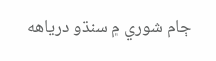ڄام شوري ۾ سنڌو درياهه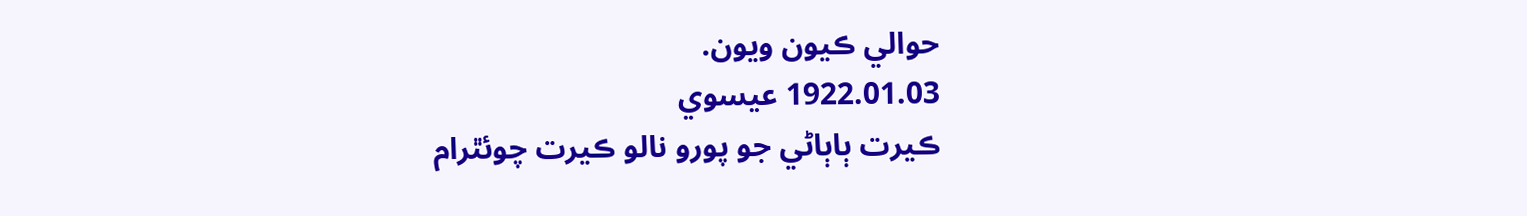حوالي ڪيون ويون.
1922.01.03 عيسوي
ڪيرت ٻاٻاڻي جو پورو نالو ڪيرت چوئٿرام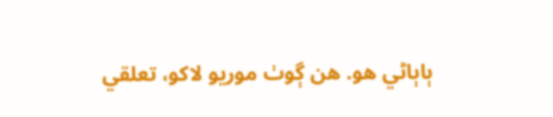ٻاٻاڻي هو. هن ڳوٺ موريو لاکو، تعلقي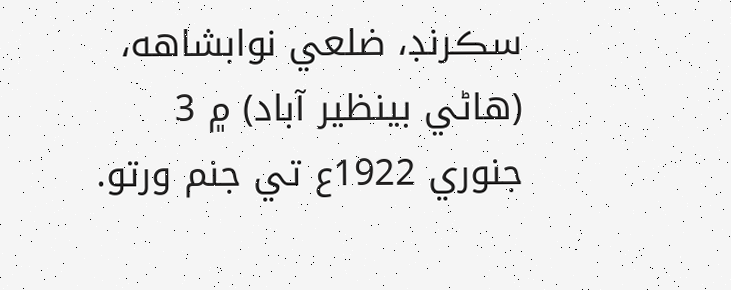سڪرنڊ، ضلعي نوابشاهه، (هاڻي بينظير آباد) ۾ 3 جنوري 1922ع تي جنم ورتو.